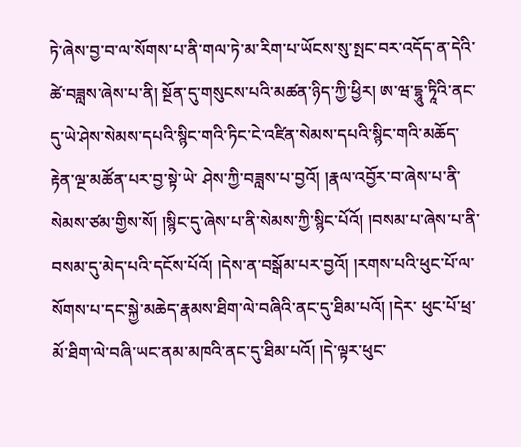ཏེ་ཞེས་བྱ་བ་ལ་སོགས་པ་ནི་གལ་ཏེ་མ་རིག་པ་ཡོངས་སུ་སྤང་བར་འདོད་ན་དེའི་ཚེ་བཟླས་ཞེས་པ་ནི། སྔོན་དུ་གསུངས་པའི་མཚན་ཉིད་ཀྱི་ཕྱིར། ཨ་ཝ་དྷཱུ་ཏཱིའི་ནང་དུ་ཡེ་ཤེས་སེམས་དཔའི་སྙིང་གའི་ཏིང་ངེ་འཛིན་སེམས་དཔའི་སྙིང་གའི་མཆོད་རྟེན་ལྔ་མཚོན་པར་བྱ་སྟེ་ཡེ་ ཤེས་ཀྱི་བཟླས་པ་བྱའོ། །རྣལ་འབྱོར་བ་ཞེས་པ་ནི་སེམས་ཙམ་གྱིས་སོ། །སྙིང་དུ་ཞེས་པ་ནི་སེམས་ཀྱི་སྙིང་པོའོ། །བསམ་པ་ཞེས་པ་ནི་བསམ་དུ་མེད་པའི་དངོས་པོའོ། །དེས་ན་བསྒོམ་པར་བྱའོ། །རགས་པའི་ཕུང་པོ་ལ་སོགས་པ་དང་སྐྱེ་མཆེད་རྣམས་ཐིག་ལེ་བཞིའི་ནང་དུ་ཐིམ་པའོ། །དེར་ ཕུང་པོ་ཕྲ་མོ་ཐིག་ལེ་བཞི་ཡང་ནམ་མཁའི་ནང་དུ་ཐིམ་པའོ། །དེ་ལྟར་ཕུང་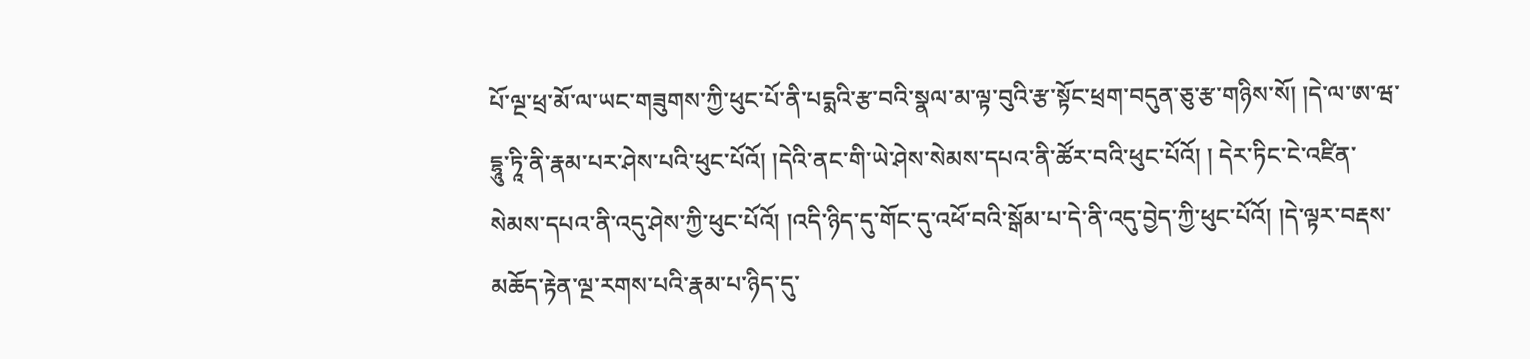པོ་ལྔ་ཕྲ་མོ་ལ་ཡང་གཟུགས་ཀྱི་ཕུང་པོ་ནི་པདྨའི་རྩ་བའི་སྣལ་མ་ལྟ་བུའི་རྩ་སྟོང་ཕྲག་བདུན་ཅུ་རྩ་གཉིས་སོ། །དེ་ལ་ཨ་ཝ་དྷཱུ་ཏཱི་ནི་རྣམ་པར་ཤེས་པའི་ཕུང་པོའོ། །དེའི་ནང་གི་ཡེ་ཤེས་སེམས་དཔའ་ནི་ཚོར་བའི་ཕུང་པོའོ། ། དེར་ཏིང་ངེ་འཛིན་སེམས་དཔའ་ནི་འདུ་ཤེས་ཀྱི་ཕུང་པོའོ། །འདི་ཉིད་དུ་གོང་དུ་འཕོ་བའི་སྒོམ་པ་དེ་ནི་འདུ་བྱེད་ཀྱི་ཕུང་པོའོ། །དེ་ལྟར་བརྡས་མཆོད་རྟེན་ལྔ་རགས་པའི་རྣམ་པ་ཉིད་དུ་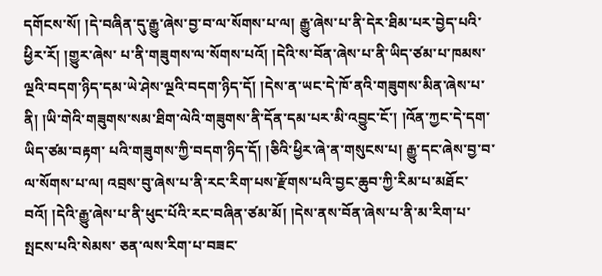དགོངས་སོ། །དེ་བཞིན་དུ་རྒྱུ་ཞེས་བྱ་བ་ལ་སོགས་པ་ལ། རྒྱུ་ཞེས་པ་ནི་དེར་ཐིམ་པར་བྱེད་པའི་ཕྱིར་རོ། །གྱུར་ཞེས་ པ་ནི་གཟུགས་ལ་སོགས་པའོ། །དེའི་ས་བོན་ཞེས་པ་ནི་ཡིད་ཙམ་པ་ཁམས་ལྔའི་བདག་ཉིད་དམ་ཡེ་ཤེས་ལྔའི་བདག་ཉིད་དོ། །དེས་ན་ཡང་དེ་ཁོ་ནའི་གཟུགས་མིན་ཞེས་པ་ནི། །ཡི་གེའི་གཟུགས་སམ་ཐིག་ལེའི་གཟུགས་ནི་དོན་དམ་པར་མི་འབྱུང་ངོ་། །འོན་ཀྱང་དེ་དག་ཡིད་ཙམ་བརྟག་ པའི་གཟུགས་ཀྱི་བདག་ཉིད་དོ། །ཅིའི་ཕྱིར་ཞེ་ན་གསུངས་པ། རྒྱུ་དང་ཞེས་བྱ་བ་ལ་སོགས་པ་ལ། འབྲས་བུ་ཞེས་པ་ནི་རང་རིག་པས་རྫོགས་པའི་བྱང་ཆུབ་ཀྱི་རིམ་པ་མཐོང་བའོ། །དེའི་རྒྱུ་ཞེས་པ་ནི་ཕུང་པོའི་རང་བཞིན་ཙམ་མོ། །དེས་ནས་བོན་ཞེས་པ་ནི་མ་རིག་པ་སྤངས་པའི་སེམས་ ཅན་ལས་རིག་པ་བཟང་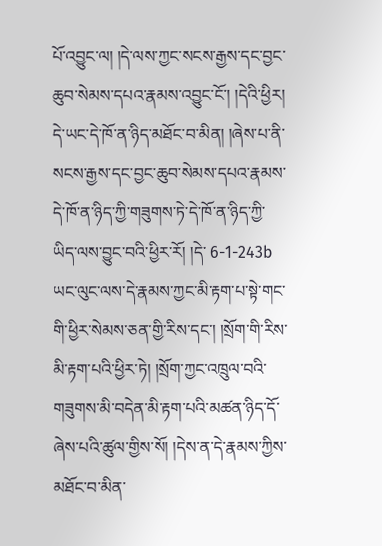པོ་འབྱུང་ལ། །དེ་ལས་ཀྱང་སངས་རྒྱས་དང་བྱང་ཆུབ་སེམས་དཔའ་རྣམས་འབྱུང་ངོ་། །དེའི་ཕྱིར། དེ་ཡང་དེ་ཁོ་ན་ཉིད་མཐོང་བ་མིན། །ཞེས་པ་ནི་སངས་རྒྱས་དང་བྱང་ཆུབ་སེམས་དཔའ་རྣམས་དེ་ཁོ་ན་ཉིད་ཀྱི་གཟུགས་ཏེ་དེ་ཁོ་ན་ཉིད་ཀྱི་ཡིད་ལས་བྱུང་བའི་ཕྱིར་རོ། །དེ་ 6-1-243b ཡང་ལུང་ལས་དེ་རྣམས་ཀྱང་མི་རྟག་པ་སྟེ་གང་གི་ཕྱིར་སེམས་ཅན་གྱི་རིས་དང་། །སྲོག་གི་རིས་མི་རྟག་པའི་ཕྱིར་ཏེ། །སྲོག་ཀྱང་འཁྲུལ་བའི་གཟུགས་མི་བདེན་མི་རྟག་པའི་མཚན་ཉིད་དོ་ཞེས་པའི་ཚུལ་གྱིས་སོ། །དེས་ན་དེ་རྣམས་ཀྱིས་མཐོང་བ་མིན་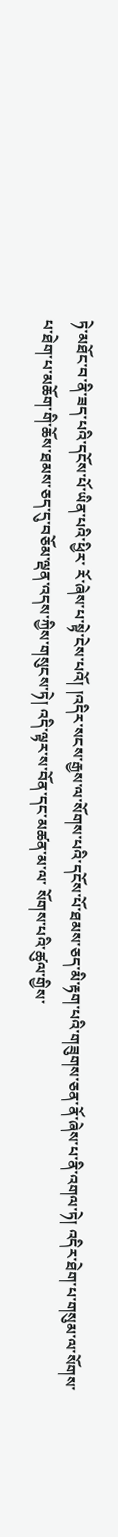ཏེ་མཐོང་བ་ནི་ཟད་པའི་དངོས་པོ་ཡིན་པའི་ཕྱིར་ རོ་ཞེས་པ་སྟེ་ངེས་པའོ། །འདིར་སངས་རྒྱས་ལ་སོགས་པའི་དངོས་པོ་ཐམས་ཅད་མི་རྟག་པའི་གཟུགས་ཅན་ནོ་ཞེས་པ་ནི་འགལ་ཏེ། འདིར་ཐེག་པ་གསུམ་ལ་སོགས་པ་ཐེག་པ་མཆོག་གི་ཆོས་ཐམས་ཅད་དུ་བཅོམ་ལྡན་འདས་ཀྱིས་གསུངས་ཏེ། འདི་ལྟར་ས་བོན་དང་མཚན་མ་ལ་ སོགས་པའི་ཚུལ་གྱིས་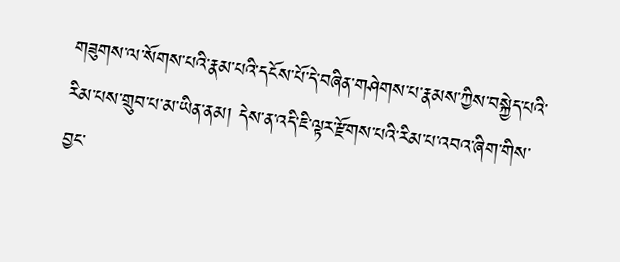གཟུགས་ལ་སོགས་པའི་རྣམ་པའི་དངོས་པོ་དེ་བཞིན་གཤེགས་པ་རྣམས་ཀྱིས་བསྐྱེད་པའི་རིམ་པས་གྲུབ་པ་མ་ཡིན་ནམ། དེས་ན་འདི་ཇི་ལྟར་རྫོགས་པའི་རིམ་པ་འབའ་ཞིག་གིས་བྱང་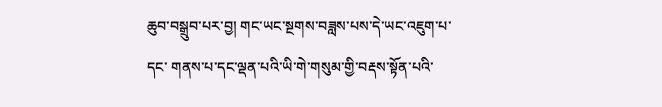ཆུབ་བསྒྲུབ་པར་བྱ། གང་ཡང་སྔགས་བཟླས་པས་དེ་ཡང་འཇུག་པ་དང་ གནས་པ་དང་ལྡན་པའི་ཡི་གེ་གསུམ་གྱི་བརྡས་སྟོན་པའི་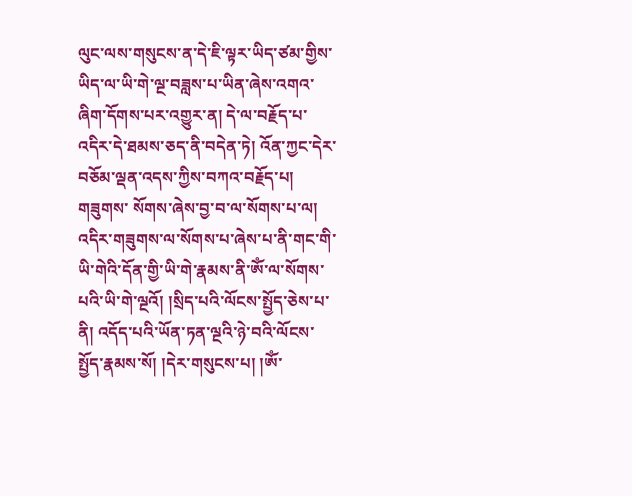ལུང་ལས་གསུངས་ན་དེ་ཇི་ལྟར་ཡིད་ཙམ་གྱིས་ཡིད་ལ་ཡི་གེ་ལྔ་བཟླས་པ་ཡིན་ཞེས་འགའ་ཞིག་དོགས་པར་འགྱུར་ན། དེ་ལ་བརྗོད་པ་འདིར་དེ་ཐམས་ཅད་ནི་བདེན་ཏེ། འོན་ཀྱང་དེར་བཅོམ་ལྡན་འདས་ཀྱིས་བཀའ་བརྗོད་པ། གཟུགས་ སོགས་ཞེས་བྱ་བ་ལ་སོགས་པ་ལ། འདིར་གཟུགས་ལ་སོགས་པ་ཞེས་པ་ནི་གང་གི་ཡི་གེའི་དོན་གྱི་ཡི་གེ་རྣམས་ནི་ཨོཾ་ལ་སོགས་པའི་ཡི་གེ་ལྔའོ། །སྲིད་པའི་ལོངས་སྤྱོད་ཅེས་པ་ནི། འདོད་པའི་ཡོན་ཏན་ལྔའི་ཉེ་བའི་ལོངས་སྤྱོད་རྣམས་སོ། །དེར་གསུངས་པ། །ཨོཾ་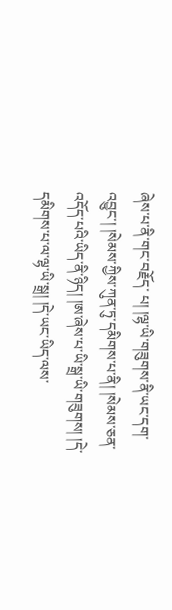ཞེས་པ་ནི་གང་བརྗོད་ པ། །ལྷ་ཡི་གཟུགས་ནི་ཡང་དག་འབྱུང་། །སེམས་ཀྱིས་ཀུན་ཏུ་དམིགས་པ་ནི། །སེམས་ཅན་འདོད་པའི་ཡིད་ནི་ཉིད། །ཨ་ཞེས་པ་ཡི་སྒྲ་ཡི་གཟུགས། །དེ་དམིགས་པ་ལ་ལྷ་ཡི་སྒྲ། །དེ་ཡང་ཡིད་ལས་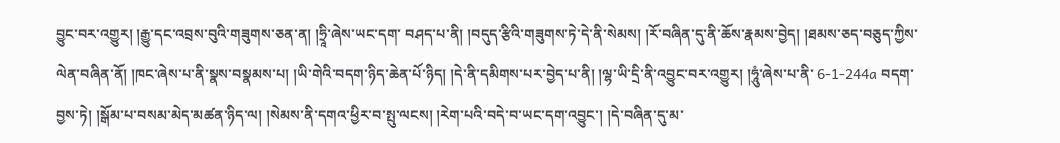བྱུང་བར་འགྱུར། །རྒྱུ་དང་འབྲས་བུའི་གཟུགས་ཅན་ན། །ཧྲཱི་ཞེས་ཡང་དག་ བཤད་པ་ནི། །བདུད་རྩིའི་གཟུགས་ཏེ་དེ་ནི་སེམས། །རོ་བཞིན་དུ་ནི་ཆོས་རྣམས་བྱེད། །ཐམས་ཅད་བཅུད་ཀྱིས་ལེན་བཞིན་ནོ། །ཁང་ཞེས་པ་ནི་སྣས་བསྣམས་པ། །ཡི་གེའི་བདག་ཉིད་ཆེན་པོ་ཉིད། །དེ་ནི་དམིགས་པར་བྱེད་པ་ནི། །ལྷ་ཡི་དྲི་ནི་འབྱུང་བར་འགྱུར། །ཧཱུཾ་ཞེས་པ་ནི་ 6-1-244a བདག་བྱས་ཏེ། །སྒོམ་པ་བསམ་མེད་མཚན་ཉིད་ལ། །སེམས་ནི་དགའ་ཕྱིར་བ་སྤུ་ལངས། །རེག་པའི་བདེ་བ་ཡང་དག་འབྱུང་། །དེ་བཞིན་དུ་མ་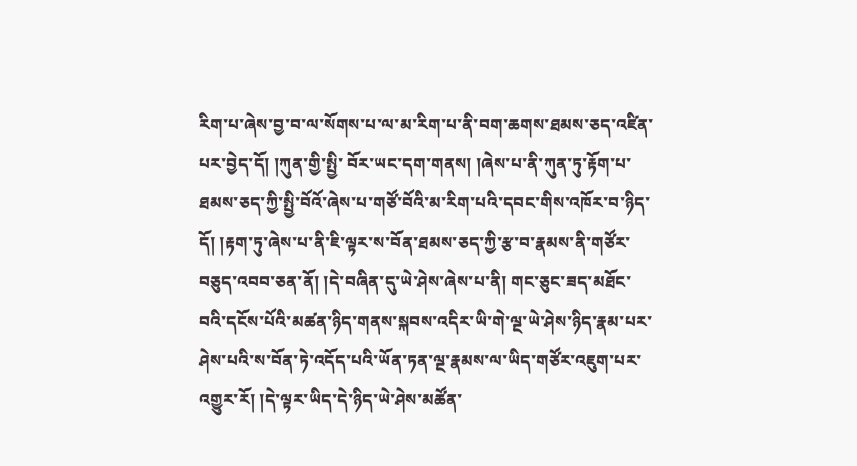རིག་པ་ཞེས་བྱ་བ་ལ་སོགས་པ་ལ་མ་རིག་པ་ནི་བག་ཆགས་ཐམས་ཅད་འཛིན་པར་བྱེད་དོ། །ཀུན་གྱི་སྤྱི་ བོར་ཡང་དག་གནས། །ཞེས་པ་ནི་ཀུན་ཏུ་རྟོག་པ་ཐམས་ཅད་ཀྱི་སྤྱི་བོའོ་ཞེས་པ་གཙོ་བོའི་མ་རིག་པའི་དབང་གིས་འཁོར་བ་ཉིད་དོ། །རྟག་ཏུ་ཞེས་པ་ནི་ཇི་ལྟར་ས་བོན་ཐམས་ཅད་ཀྱི་རྩ་བ་རྣམས་ནི་གཙོར་བཅུད་འབབ་ཅན་ནོ། །དེ་བཞིན་དུ་ཡེ་ཤེས་ཞེས་པ་ནི། གང་ཅུང་ཟད་མཐོང་ བའི་དངོས་པོའི་མཚན་ཉིད་གནས་སྐབས་འདིར་ཡི་གེ་ལྔ་ཡེ་ཤེས་ཉིད་རྣམ་པར་ཤེས་པའི་ས་བོན་ཏེ་འདོད་པའི་ཡོན་ཏན་ལྔ་རྣམས་ལ་ཡིད་གཙོར་འཇུག་པར་འགྱུར་རོ། །དེ་ལྟར་ཡིད་དེ་ཉིད་ཡེ་ཤེས་མཚོན་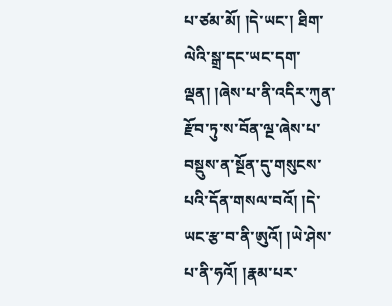པ་ཙམ་མོ། །དེ་ཡང་། ཐིག་ལེའི་སྒྲ་དང་ཡང་དག་ལྡན། །ཞེས་པ་ནི་འདིར་ཀུན་ རྫོབ་ཏུ་ས་བོན་ལྔ་ཞེས་པ་བསྡུས་ན་སྔོན་དུ་གསུངས་པའི་དོན་གསལ་བའོ། །དེ་ཡང་རྩ་བ་ནི་ཨུའོ། །ཡེ་ཤེས་པ་ནི་ཧའོ། །རྣམ་པར་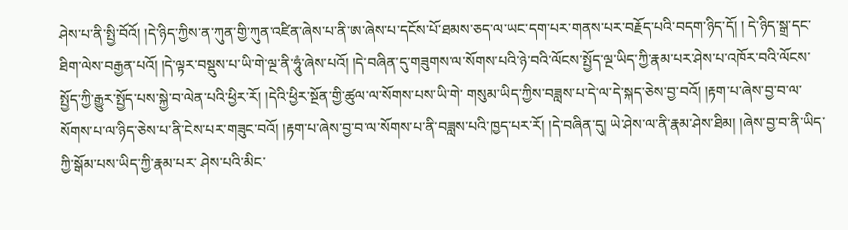ཤེས་པ་ནི་སྤྱི་བོའོ། །དེ་ཉིད་ཀྱིས་ན་ཀུན་གྱི་ཀུན་འཛིན་ཞེས་པ་ནི་ཨ་ཞེས་པ་དངོས་པོ་ཐམས་ཅད་ལ་ཡང་དག་པར་གནས་པར་བརྗོད་པའི་བདག་ཉིད་དོ། ། དེ་ཉིད་སྒྲ་དང་ཐིག་ལེས་བརྒྱན་པའོ། །དེ་ལྟར་བསྡུས་པ་ཡི་གེ་ལྔ་ནི་ཧཱུཾ་ཞེས་པའོ། །དེ་བཞིན་དུ་གཟུགས་ལ་སོགས་པའི་ཉེ་བའི་ལོངས་སྤྱོད་ལྔ་ཡིད་ཀྱི་རྣམ་པར་ཤེས་པ་འཁོར་བའི་ལོངས་སྤྱོད་ཀྱི་རྒྱུར་སྤྱོད་པས་སྐྱེ་བ་ལེན་པའི་ཕྱིར་རོ། །དེའི་ཕྱིར་སྔོན་གྱི་ཚུལ་ལ་སོགས་པས་ཡི་གེ་ གསུམ་ཡིད་ཀྱིས་བཟླས་པ་དེ་ལ་དེ་སྐད་ཅེས་བྱ་བའོ། །རྟག་པ་ཞེས་བྱ་བ་ལ་སོགས་པ་ལ་ཉིད་ཅེས་པ་ནི་ངེས་པར་གཟུང་བའོ། །རྟག་པ་ཞེས་བྱ་བ་ལ་སོགས་པ་ནི་བཟླས་པའི་ཁྱད་པར་རོ། །དེ་བཞིན་དུ། ཡེ་ཤེས་ལ་ནི་རྣམ་ཤེས་ཐིམ། །ཞེས་བྱ་བ་ནི་ཡིད་ཀྱི་སྒོམ་པས་ཡིད་ཀྱི་རྣམ་པར་ ཤེས་པའི་མིང་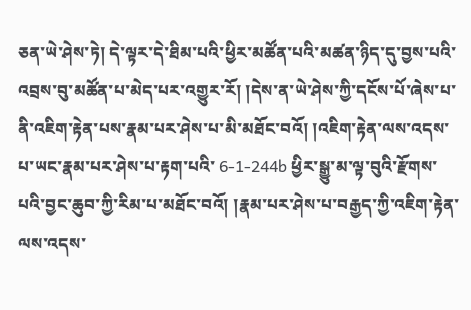ཅན་ཡེ་ཤེས་ཏེ། དེ་ལྟར་དེ་ཐིམ་པའི་ཕྱིར་མཚོན་པའི་མཚན་ཉིད་དུ་བྱས་པའི་འབྲས་བུ་མཚོན་པ་མེད་པར་འགྱུར་རོ། །དེས་ན་ཡེ་ཤེས་ཀྱི་དངོས་པོ་ཞེས་པ་ནི་འཇིག་རྟེན་པས་རྣམ་པར་ཤེས་པ་མི་མཐོང་བའོ། །འཇིག་རྟེན་ལས་འདས་པ་ཡང་རྣམ་པར་ཤེས་པ་རྟག་པའི་ 6-1-244b ཕྱིར་སྒྱུ་མ་ལྟ་བུའི་རྫོགས་པའི་བྱང་ཆུབ་ཀྱི་རིམ་པ་མཐོང་བའོ། །རྣམ་པར་ཤེས་པ་བརྒྱད་ཀྱི་འཇིག་རྟེན་ལས་འདས་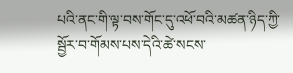པའི་ནང་གི་ལྟ་བས་གོང་དུ་འཕོ་བའི་མཚན་ཉིད་ཀྱི་སྦྱོར་བ་གོམས་པས་དེའི་ཚེ་སངས་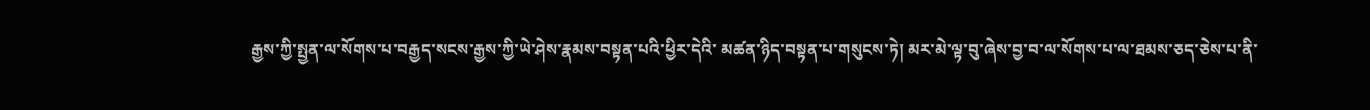རྒྱས་ཀྱི་སྤྱན་ལ་སོགས་པ་བརྒྱད་སངས་རྒྱས་ཀྱི་ཡེ་ཤེས་རྣམས་བསྟན་པའི་ཕྱིར་དེའི་ མཚན་ཉིད་བསྟན་པ་གསུངས་ཏེ། མར་མེ་ལྟ་བུ་ཞེས་བྱ་བ་ལ་སོགས་པ་ལ་ཐམས་ཅད་ཅེས་པ་ནི་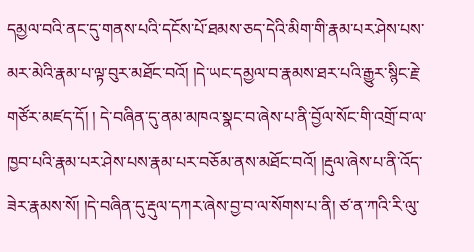དམྱལ་བའི་ནང་དུ་གནས་པའི་དངོས་པོ་ཐམས་ཅད་དེའི་མིག་གི་རྣམ་པར་ཤེས་པས་མར་མེའི་རྣམ་པ་ལྟ་བུར་མཐོང་བའོ། །དེ་ཡང་དམྱལ་བ་རྣམས་ཐར་པའི་རྒྱུར་སྙིང་རྗེ་གཙོར་མཛད་དོ། ། དེ་བཞིན་དུ་ནམ་མཁའ་སྣང་བ་ཞེས་པ་ནི་བྱོལ་སོང་གི་འགྲོ་བ་ལ་ཁྱབ་པའི་རྣམ་པར་ཤེས་པས་རྣམ་པར་བཅོམ་ནས་མཐོང་བའོ། །རྡུལ་ཞེས་པ་ནི་འོད་ཟེར་རྣམས་སོ། །དེ་བཞིན་དུ་རྡུལ་དཀར་ཞེས་བྱ་བ་ལ་སོགས་པ་ནི། ཙ་ན་ཀའི་རི་ལུ་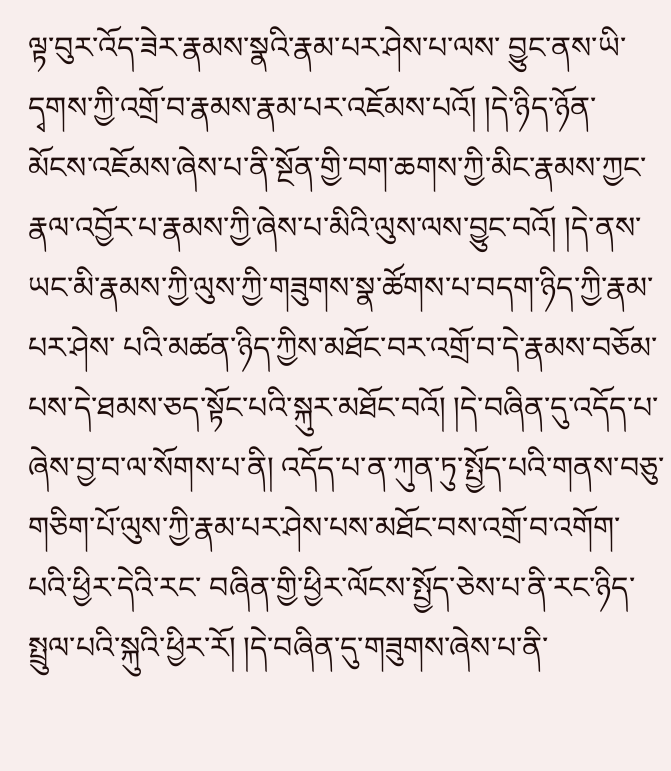ལྟ་བུར་འོད་ཟེར་རྣམས་སྣའི་རྣམ་པར་ཤེས་པ་ལས་ བྱུང་ནས་ཡི་དྭགས་ཀྱི་འགྲོ་བ་རྣམས་རྣམ་པར་འཇོམས་པའོ། །དེ་ཉིད་ཉོན་མོངས་འཇོམས་ཞེས་པ་ནི་སྔོན་གྱི་བག་ཆགས་ཀྱི་མིང་རྣམས་ཀྱང་རྣལ་འབྱོར་པ་རྣམས་ཀྱི་ཞེས་པ་མིའི་ལུས་ལས་བྱུང་བའོ། །དེ་ནས་ཡང་མི་རྣམས་ཀྱི་ལུས་ཀྱི་གཟུགས་སྣ་ཚོགས་པ་བདག་ཉིད་ཀྱི་རྣམ་པར་ཤེས་ པའི་མཚན་ཉིད་ཀྱིས་མཐོང་བར་འགྲོ་བ་དེ་རྣམས་བཅོམ་པས་དེ་ཐམས་ཅད་སྟོང་པའི་སྐུར་མཐོང་བའོ། །དེ་བཞིན་དུ་འདོད་པ་ཞེས་བྱ་བ་ལ་སོགས་པ་ནི། འདོད་པ་ན་ཀུན་ཏུ་སྤྱོད་པའི་གནས་བཅུ་གཅིག་པོ་ལུས་ཀྱི་རྣམ་པར་ཤེས་པས་མཐོང་བས་འགྲོ་བ་འགོག་པའི་ཕྱིར་དེའི་རང་ བཞིན་གྱི་ཕྱིར་ལོངས་སྤྱོད་ཅེས་པ་ནི་རང་ཉིད་སྤྲུལ་པའི་སྐུའི་ཕྱིར་རོ། །དེ་བཞིན་དུ་གཟུགས་ཞེས་པ་ནི་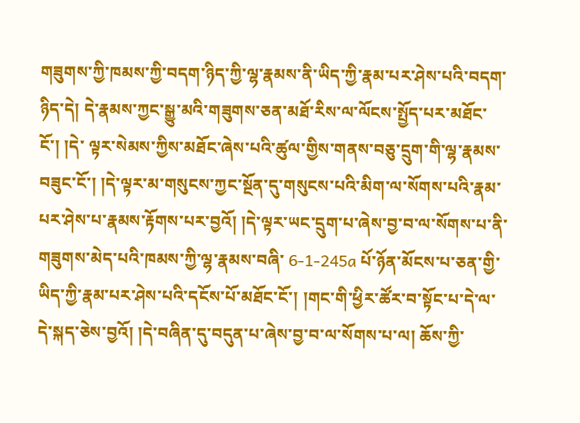གཟུགས་ཀྱི་ཁམས་ཀྱི་བདག་ཉིད་ཀྱི་ལྷ་རྣམས་ནི་ཡིད་ཀྱི་རྣམ་པར་ཤེས་པའི་བདག་ཉིད་དེ། དེ་རྣམས་ཀྱང་སྒྱུ་མའི་གཟུགས་ཅན་མཐོ་རིས་ལ་ལོངས་སྤྱོད་པར་མཐོང་ངོ་། །དེ་ ལྟར་སེམས་ཀྱིས་མཐོང་ཞེས་པའི་ཚུལ་གྱིས་གནས་བཅུ་དྲུག་གི་ལྷ་རྣམས་བཟུང་ངོ་། །དེ་ལྟར་མ་གསུངས་ཀྱང་སྔོན་དུ་གསུངས་པའི་མིག་ལ་སོགས་པའི་རྣམ་པར་ཤེས་པ་རྣམས་རྟོགས་པར་བྱའོ། །དེ་ལྟར་ཡང་དྲུག་པ་ཞེས་བྱ་བ་ལ་སོགས་པ་ནི་གཟུགས་མེད་པའི་ཁམས་ཀྱི་ལྷ་རྣམས་བཞི་ 6-1-245a པོ་ཉོན་མོངས་པ་ཅན་གྱི་ཡིད་ཀྱི་རྣམ་པར་ཤེས་པའི་དངོས་པོ་མཐོང་ངོ་། །གང་གི་ཕྱིར་ཚོར་བ་སྟོང་པ་དེ་ལ་དེ་སྐད་ཅེས་བྱའོ། །དེ་བཞིན་དུ་བདུན་པ་ཞེས་བྱ་བ་ལ་སོགས་པ་ལ། ཆོས་ཀྱི་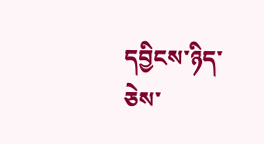དབྱིངས་ཉིད་ཅེས་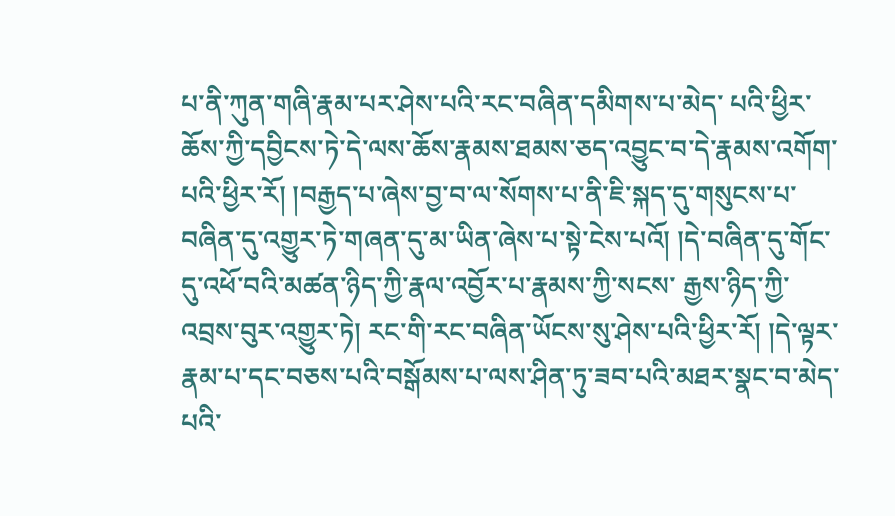པ་ནི་ཀུན་གཞི་རྣམ་པར་ཤེས་པའི་རང་བཞིན་དམིགས་པ་མེད་ པའི་ཕྱིར་ཆོས་ཀྱི་དབྱིངས་ཏེ་དེ་ལས་ཆོས་རྣམས་ཐམས་ཅད་འབྱུང་བ་དེ་རྣམས་འགོག་པའི་ཕྱིར་རོ། །བརྒྱད་པ་ཞེས་བྱ་བ་ལ་སོགས་པ་ནི་ཇི་སྐད་དུ་གསུངས་པ་བཞིན་དུ་འགྱུར་ཏེ་གཞན་དུ་མ་ཡིན་ཞེས་པ་སྟེ་ངེས་པའོ། །དེ་བཞིན་དུ་གོང་དུ་འཕོ་བའི་མཚན་ཉིད་ཀྱི་རྣལ་འབྱོར་པ་རྣམས་ཀྱི་སངས་ རྒྱས་ཉིད་ཀྱི་འབྲས་བུར་འགྱུར་ཏེ། རང་གི་རང་བཞིན་ཡོངས་སུ་ཤེས་པའི་ཕྱིར་རོ། །དེ་ལྟར་རྣམ་པ་དང་བཅས་པའི་བསྒོམས་པ་ལས་ཤིན་ཏུ་ཟབ་པའི་མཐར་སྣང་བ་མེད་པའི་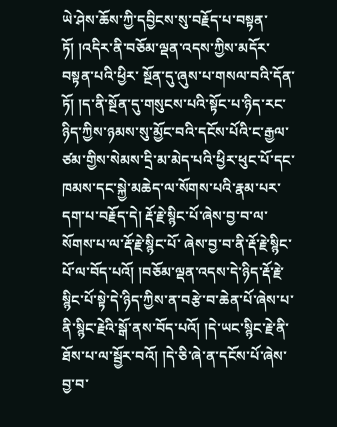ཡེ་ཤེས་ཆོས་ཀྱི་དབྱིངས་སུ་བརྗོད་པ་བསྟན་ཏོ། །འདིར་ནི་བཅོམ་ལྡན་འདས་ཀྱིས་མདོར་བསྟན་པའི་ཕྱིར་ སྔོན་དུ་ཞུས་པ་གསལ་བའི་དོན་ཏོ། །ད་ནི་སྔོན་དུ་གསུངས་པའི་སྟོང་པ་ཉིད་རང་ཉིད་ཀྱིས་ཉམས་སུ་མྱོང་བའི་དངོས་པོའི་ང་རྒྱལ་ཙམ་གྱིས་སེམས་དྲི་མ་མེད་པའི་ཕྱིར་ཕུང་པོ་དང་ཁམས་དང་སྐྱེ་མཆེད་ལ་སོགས་པའི་རྣམ་པར་དག་པ་བརྗོད་དེ། རྡོ་རྗེ་སྙིང་པོ་ཞེས་བྱ་བ་ལ་སོགས་པ་ལ་རྡོ་རྗེ་སྙིང་པོ་ ཞེས་བྱ་བ་ནི་རྡོ་རྗེ་སྙིང་པོ་ལ་བོད་པའོ། །བཅོམ་ལྡན་འདས་དེ་ཉིད་རྡོ་རྗེ་སྙིང་པོ་སྟེ་དེ་ཉིད་ཀྱིས་ན་བརྩེ་བ་ཆེན་པོ་ཞེས་པ་ནི་སྙིང་རྗེའི་སྒོ་ནས་བོད་པའོ། །དེ་ཡང་སྙིང་རྗེ་ནི་ཐོས་པ་ལ་སྦྱོར་བའོ། །དེ་ཅི་ཞེ་ན་དངོས་པོ་ཞེས་བྱ་བ་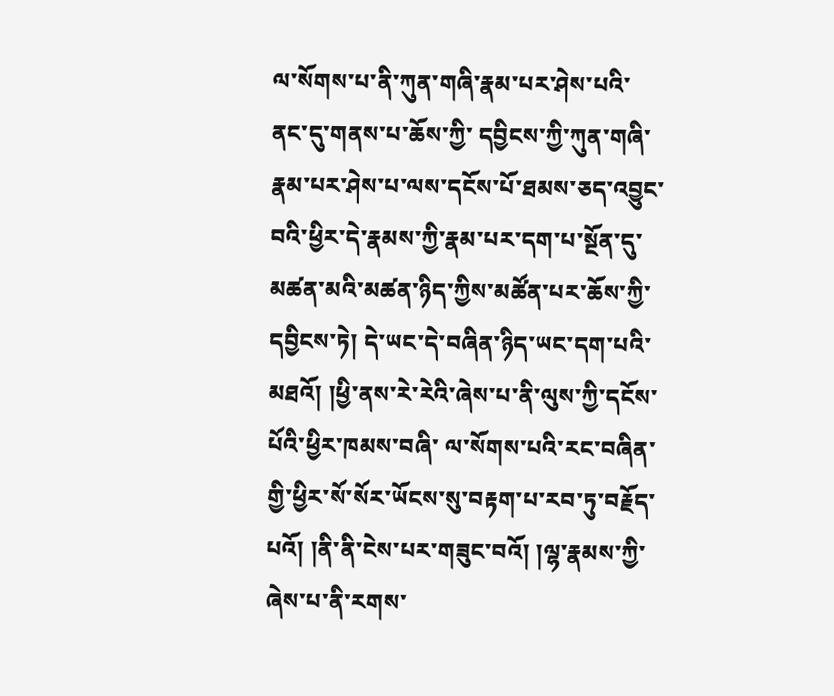ལ་སོགས་པ་ནི་ཀུན་གཞི་རྣམ་པར་ཤེས་པའི་ནང་དུ་གནས་པ་ཆོས་ཀྱི་ དབྱིངས་ཀྱི་ཀུན་གཞི་རྣམ་པར་ཤེས་པ་ལས་དངོས་པོ་ཐམས་ཅད་འབྱུང་བའི་ཕྱིར་དེ་རྣམས་ཀྱི་རྣམ་པར་དག་པ་སྔོན་དུ་མཚན་མའི་མཚན་ཉིད་ཀྱིས་མཚོན་པར་ཆོས་ཀྱི་དབྱིངས་ཏེ། དེ་ཡང་དེ་བཞིན་ཉིད་ཡང་དག་པའི་མཐའོ། །ཕྱི་ནས་རེ་རེའི་ཞེས་པ་ནི་ལུས་ཀྱི་དངོས་པོའི་ཕྱིར་ཁམས་བཞི་ ལ་སོགས་པའི་རང་བཞིན་གྱི་ཕྱིར་སོ་སོར་ཡོངས་སུ་བརྟག་པ་རབ་ཏུ་བརྗོད་པའོ། །ནི་ནི་ངེས་པར་གཟུང་བའོ། །ལྷ་རྣམས་ཀྱི་ཞེས་པ་ནི་རགས་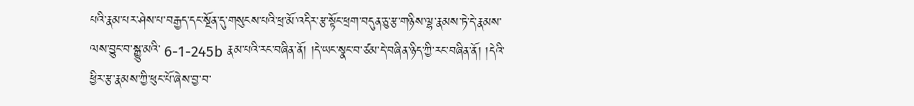པའི་རྣམ་པར་ཤེས་པ་བརྒྱད་དང་སྔོན་དུ་གསུངས་པའི་ཕྲ་མོ་འདིར་རྩ་སྟོང་ཕྲག་བདུན་ཅུ་རྩ་གཉིས་ལྷ་རྣམས་ཏེ་དེ་རྣམས་ལས་བྱུང་བ་སྒྱུ་མའི་ 6-1-245b རྣམ་པའི་རང་བཞིན་ནོ། །དེ་ཡང་སྣང་བ་ཙམ་དེ་བཞིན་ཉིད་ཀྱི་རང་བཞིན་ནོ། །དེའི་ཕྱིར་རྩ་རྣམས་ཀྱི་ཕུང་པོ་ཞེས་བྱ་བ་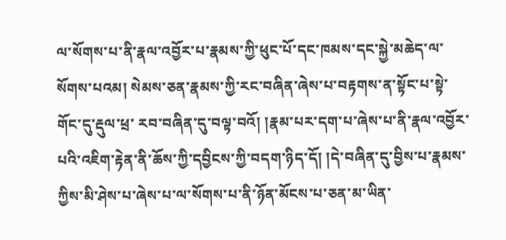ལ་སོགས་པ་ནི་རྣལ་འབྱོར་པ་རྣམས་ཀྱི་ཕུང་པོ་དང་ཁམས་དང་སྐྱེ་མཆེད་ལ་སོགས་པའམ། སེམས་ཅན་རྣམས་ཀྱི་རང་བཞིན་ཞེས་པ་བརྟགས་ན་སྟོང་པ་སྟེ་གོང་དུ་རྡུལ་ཕྲ་ རབ་བཞིན་དུ་བལྟ་བའོ། །རྣམ་པར་དག་པ་ཞེས་པ་ནི་རྣལ་འབྱོར་པའི་འཇིག་རྟེན་ནི་ཆོས་ཀྱི་དབྱིངས་ཀྱི་བདག་ཉིད་དོ། །དེ་བཞིན་དུ་བྱིས་པ་རྣམས་ཀྱིས་མི་ཤེས་པ་ཞེས་པ་ལ་སོགས་པ་ནི་ཉོན་མོངས་པ་ཅན་མ་ཡིན་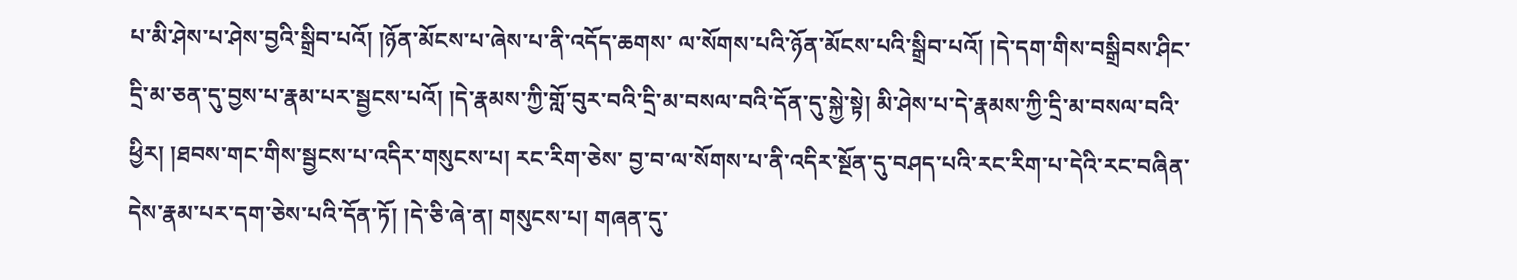པ་མི་ཤེས་པ་ཤེས་བྱའི་སྒྲིབ་པའོ། །ཉོན་མོངས་པ་ཞེས་པ་ནི་འདོད་ཆགས་ ལ་སོགས་པའི་ཉོན་མོངས་པའི་སྒྲིབ་པའོ། །དེ་དག་གིས་བསྒྲིབས་ཤིང་དྲི་མ་ཅན་དུ་བྱས་པ་རྣམ་པར་སྦྱངས་པའོ། །དེ་རྣམས་ཀྱི་གློ་བུར་བའི་དྲི་མ་བསལ་བའི་དོན་དུ་སྐྱེ་སྟེ། མི་ཤེས་པ་དེ་རྣམས་ཀྱི་དྲི་མ་བསལ་བའི་ཕྱིར། །ཐབས་གང་གིས་སྦྱངས་པ་འདིར་གསུངས་པ། རང་རིག་ཅེས་ བྱ་བ་ལ་སོགས་པ་ནི་འདིར་སྔོན་དུ་བཤད་པའི་རང་རིག་པ་དེའི་རང་བཞིན་དེས་རྣམ་པར་དག་ཅེས་པའི་དོན་ཏོ། །དེ་ཅི་ཞེ་ན། གསུངས་པ། གཞན་དུ་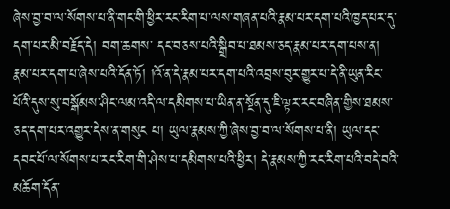ཞེས་བྱ་བ་ལ་སོགས་པ་ནི་གང་གི་ཕྱིར་རང་རིག་པ་ལས་གཞན་པའི་རྣམ་པར་དག་པའི་ཁྱད་པར་དུ་དག་པར་མི་བརྗོད་དེ། བག་ཆགས་ དང་བཅས་པའི་སྒྲིབ་པ་ཐམས་ཅད་རྣམ་པར་དག་པས་ན། རྣམ་པར་དག་པ་ཞེས་པའི་དོན་ཏོ། །འོ་ན་དེ་རྣམ་པར་དག་པའི་འབྲས་བུར་གྱུར་པ་དེ་ནི་ཡུན་རིང་པོའི་དུས་སུ་བསྒོམས་ཤིང་ལམ་འདི་ལ་དམིགས་པ་ཡིན་ན་སྔོན་དུ་ཇི་ལྟར་རང་བཞིན་གྱིས་ཐམས་ཅད་དག་པར་འགྱུར་དེས་ན་གསུང པ། ཡུལ་རྣམས་ཀྱི་ཞེས་བྱ་བ་ལ་སོགས་པ་ནི། ཡུལ་དང་དབང་པོ་ལ་སོགས་པ་རང་རིག་གི་ཤེས་པ་དམིགས་པའི་ཕྱིར། དེ་རྣམས་ཀྱི་རང་རིག་པའི་བདེ་བའི་མཆོག་དོན་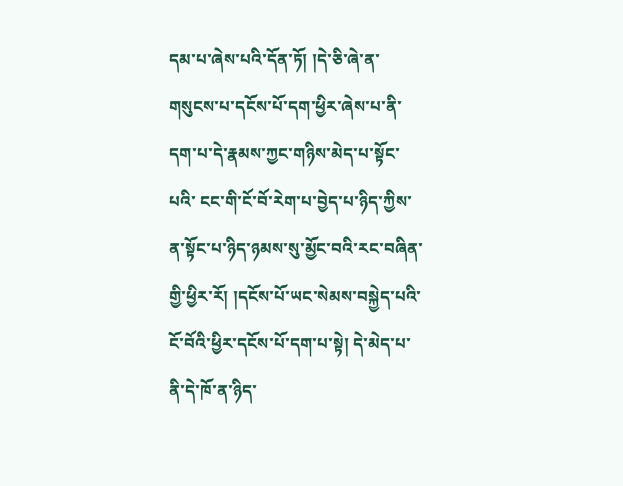དམ་པ་ཞེས་པའི་དོན་ཏོ། །དེ་ཅི་ཞེ་ན་གསུངས་པ་དངོས་པོ་དག་ཕྱིར་ཞེས་པ་ནི་དག་པ་དེ་རྣམས་ཀྱང་གཉིས་མེད་པ་སྟོང་པའི་ ངང་གི་ངོ་བོ་རེག་པ་བྱེད་པ་ཉིད་ཀྱིས་ན་སྟོང་པ་ཉིད་ཉམས་སུ་མྱོང་བའི་རང་བཞིན་གྱི་ཕྱིར་རོ། །དངོས་པོ་ཡང་སེམས་བསྐྱེད་པའི་ངོ་བོའི་ཕྱིར་དངོས་པོ་དག་པ་སྟེ། དེ་མེད་པ་ནི་དེ་ཁོ་ན་ཉིད་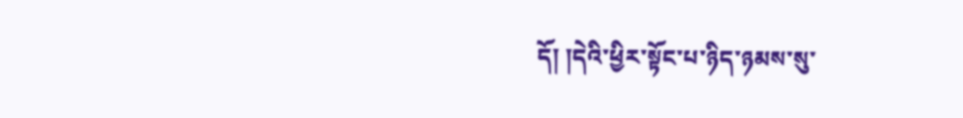དོ། །དེའི་ཕྱིར་སྟོང་པ་ཉིད་ཉམས་སུ་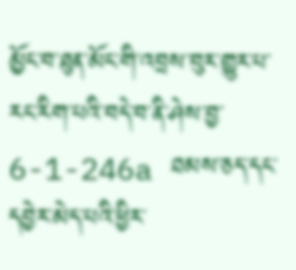མྱོང་བ་ཐུན་མོང་གི་འབྲས་བུར་གྱུར་པ་རང་རིག་པའི་བདེ་བ་ནི་ཤེས་བྱ་ 6-1-246a ཐམས་ཅད་དང་དབྱེར་མེད་པའི་ཕྱིར་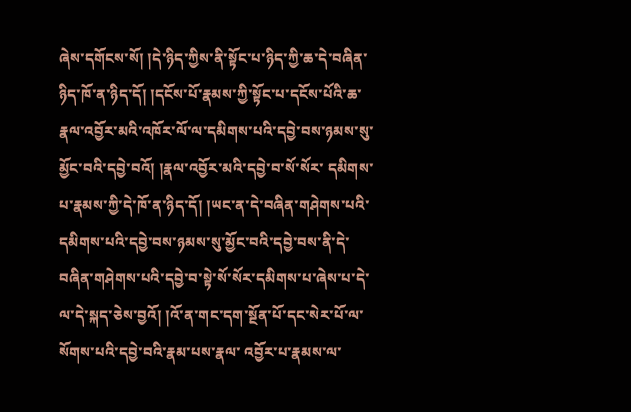ཞེས་དགོངས་སོ། །དེ་ཉིད་ཀྱིས་ནི་སྟོང་པ་ཉིད་ཀྱི་ཆ་དེ་བཞིན་ཉིད་ཁོ་ན་ཉིད་དོ། །དངོས་པོ་རྣམས་ཀྱི་སྟོང་པ་དངོས་པོའི་ཆ་རྣལ་འབྱོར་མའི་འཁོར་ལོ་ལ་དམིགས་པའི་དབྱེ་བས་ཉམས་སུ་མྱོང་བའི་དབྱེ་བའོ། །རྣལ་འབྱོར་མའི་དབྱེ་བ་སོ་སོར་ དམིགས་པ་རྣམས་ཀྱི་དེ་ཁོ་ན་ཉིད་དོ། །ཡང་ན་དེ་བཞིན་གཤེགས་པའི་དམིགས་པའི་དབྱེ་བས་ཉམས་སུ་མྱོང་བའི་དབྱེ་བས་ནི་དེ་བཞིན་གཤེགས་པའི་དབྱེ་བ་སྟེ་སོ་སོར་དམིགས་པ་ཞེས་པ་དེ་ལ་དེ་སྐད་ཅེས་བྱའོ། །འོ་ན་གང་དག་སྔོན་པོ་དང་སེར་པོ་ལ་སོགས་པའི་དབྱེ་བའི་རྣམ་པས་རྣལ་ འབྱོར་པ་རྣམས་ལ་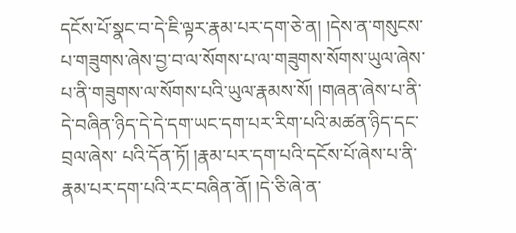དངོས་པོ་སྣང་བ་དེ་ཇི་ལྟར་རྣམ་པར་དག་ཅེ་ན། །དེས་ན་གསུངས་པ་གཟུགས་ཞེས་བྱ་བ་ལ་སོགས་པ་ལ་གཟུགས་སོགས་ཡུལ་ཞེས་པ་ནི་གཟུགས་ལ་སོགས་པའི་ཡུལ་རྣམས་སོ། །གཞན་ཞེས་པ་ནི་དེ་བཞིན་ཉིད་དེ་དེ་དག་ཡང་དག་པར་རིག་པའི་མཚན་ཉིད་དང་བྲལ་ཞེས་ པའི་དོན་ཏོ། །རྣམ་པར་དག་པའི་དངོས་པོ་ཞེས་པ་ནི་རྣམ་པར་དག་པའི་རང་བཞིན་ནོ། །དེ་ཅི་ཞེ་ན་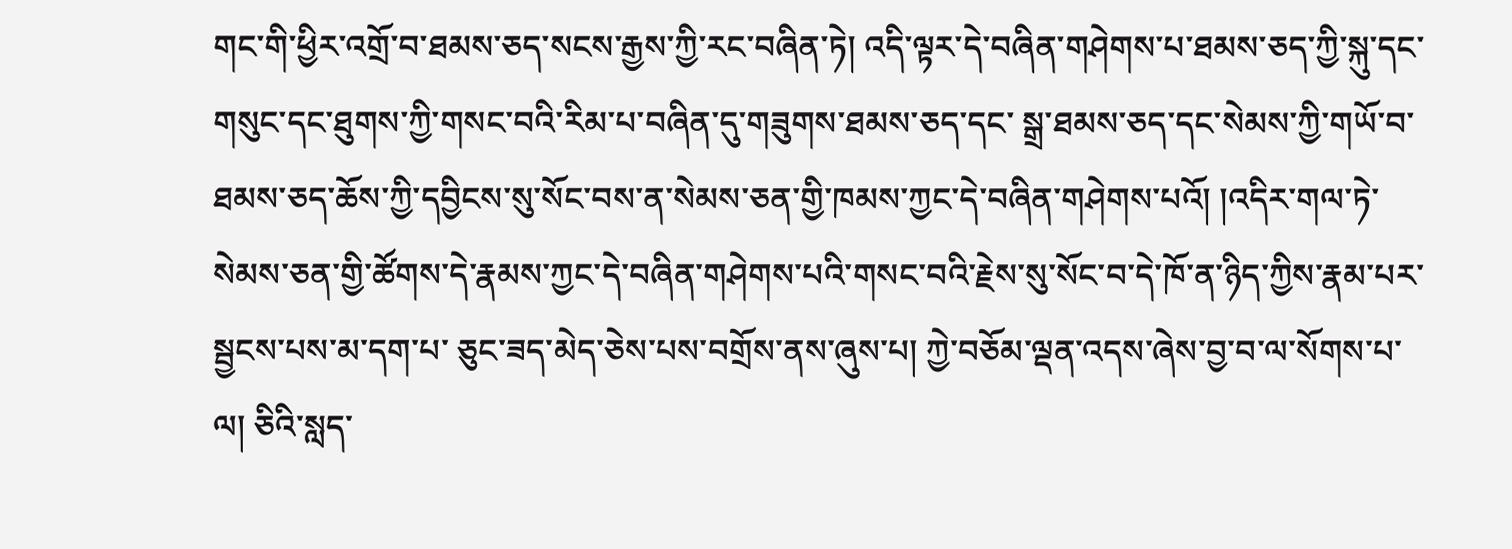གང་གི་ཕྱིར་འགྲོ་བ་ཐམས་ཅད་སངས་རྒྱས་ཀྱི་རང་བཞིན་ཏེ། འདི་ལྟར་དེ་བཞིན་གཤེགས་པ་ཐམས་ཅད་ཀྱི་སྐུ་དང་གསུང་དང་ཐུགས་ཀྱི་གསང་བའི་རིམ་པ་བཞིན་དུ་གཟུགས་ཐམས་ཅད་དང་ སྒྲ་ཐམས་ཅད་དང་སེམས་ཀྱི་གཡོ་བ་ཐམས་ཅད་ཆོས་ཀྱི་དབྱིངས་སུ་སོང་བས་ན་སེམས་ཅན་གྱི་ཁམས་ཀྱང་དེ་བཞིན་གཤེགས་པའོ། །འདིར་གལ་ཏེ་སེམས་ཅན་གྱི་ཚོགས་དེ་རྣམས་ཀྱང་དེ་བཞིན་གཤེགས་པའི་གསང་བའི་རྗེས་སུ་སོང་བ་དེ་ཁོ་ན་ཉིད་ཀྱིས་རྣམ་པར་སྦྱངས་པས་མ་དག་པ་ ཅུང་ཟད་མེད་ཅེས་པས་བགྲོས་ནས་ཞུས་པ། ཀྱེ་བཅོམ་ལྡན་འདས་ཞེས་བྱ་བ་ལ་སོགས་པ་ལ། ཅིའི་སླད་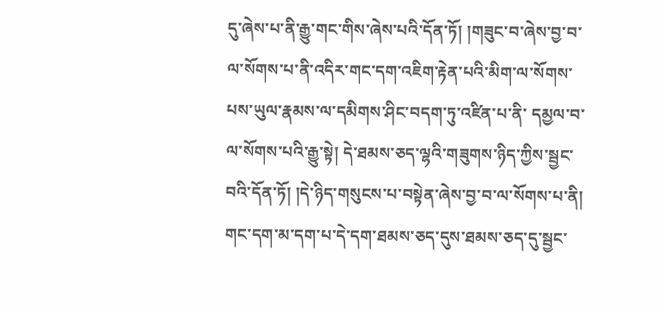དུ་ཞེས་པ་ནི་རྒྱུ་གང་གིས་ཞེས་པའི་དོན་ཏོ། །གཟུང་བ་ཞེས་བྱ་བ་ལ་སོགས་པ་ནི་འདིར་གང་དག་འཇིག་རྟེན་པའི་མིག་ལ་སོགས་པས་ཡུལ་རྣམས་ལ་དམིགས་ཤིང་བདག་ཏུ་འཛིན་པ་ནི་ དམྱལ་བ་ལ་སོགས་པའི་རྒྱུ་སྟེ། དེ་ཐམས་ཅད་ལྷའི་གཟུགས་ཉིད་ཀྱིས་སྦྱང་བའི་དོན་ཏོ། །དེ་ཉིད་གསུངས་པ་བསྟེན་ཞེས་བྱ་བ་ལ་སོགས་པ་ནི། གང་དག་མ་དག་པ་དེ་དག་ཐམས་ཅད་དུས་ཐམས་ཅད་དུ་སྦྱང་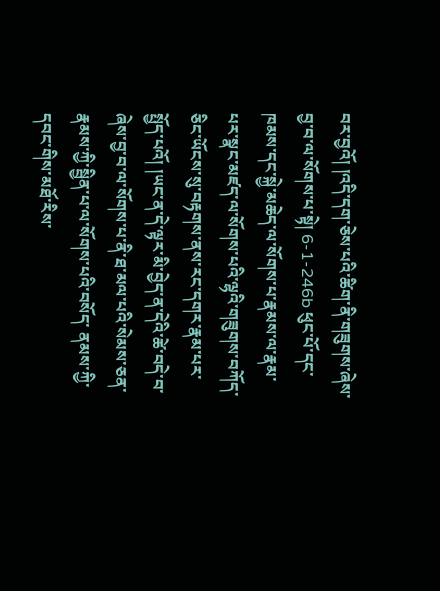བར་བྱའོ། །འདི་དག་ཅེས་པའི་ཚིག་ནི་གཟུགས་ཞེས་བྱ་བ་ལ་སོགས་པ་སྟེ། 6-1-246b ཕུང་པོ་དང་ཁམས་དང་སྐྱེ་མཆེད་ལ་སོགས་པ་རྣམས་ལ་རྣམ་པར་སྣང་མཛད་ལ་སོགས་པའི་ལྷའི་གཟུགས་བཀོད་ཅིང་ཡོངས་སུ་བརྟགས་ནས་རང་དགར་རྣམ་པར་སྤྱོད་པའོ། །ཡང་ན་དེ་ལྟར་མི་བྱེད་ན་དེའི་ཚེ་བདེ་བ་ཞེས་བྱ་བ་ལ་སོགས་པ་ནི་ཐ་མལ་པའི་སེམས་ཅན་རྣམས་ཀྱི་སྦྱིན་པ་ལ་སོགས་པའི་བསོད་ ནམས་ཀྱི་དབང་གིས་མཐོ་རིས་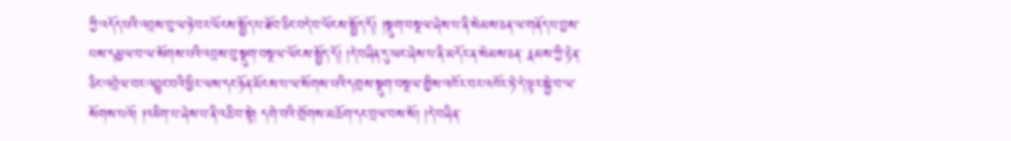ཀྱི་འདོད་པའི་འབྲས་བུ་ལ་ཉེ་བར་ལོངས་སྤྱོད་པ་ཐོབ་ཅིང་བདེ་བ་ལོངས་སྤྱོད་དོ། །སྡུག་བསྔལ་ཞེས་པ་ནི་སེམས་ཅན་ལ་གནོད་པ་བྱས་པས་དམྱལ་བ་ལ་སོགས་པའི་འབྲས་བུ་སྡུག་བསྔལ་ལོངས་སྤྱོད་དོ། །དེ་བཞིན་དུ་ཡང་ཞེས་པ་ནི་མདོར་ན་སེམས་ཅན་ རྣམས་ཀྱི་རྟེན་ཅིང་འབྲེལ་བར་འབྱུང་བའི་ཕྱིར་ལས་དང་ཉོན་མོངས་པ་ལ་སོགས་པའི་དགྲས་སྡུག་བསྔལ་གྱིས་འཁོར་བར་འཁོར་ཏེ་དེ་ལྟར་སྐྱེ་བ་ལ་སོགས་པའོ། །འཇིག་པ་ཞེས་པ་ནི་འཆི་བ་སྟེ། དགེ་བའི་གྲོགས་མཆོག་དང་བྲལ་བས་སོ། །དེ་བཞིན་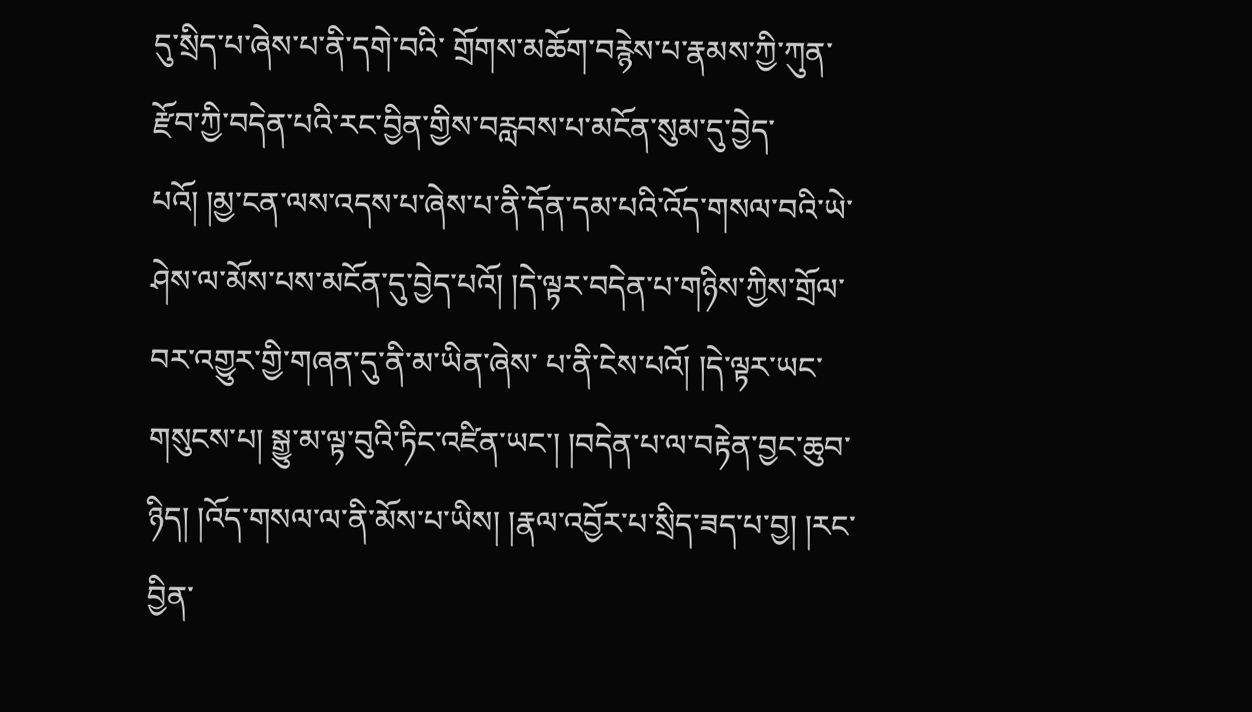དུ་སྲིད་པ་ཞེས་པ་ནི་དགེ་བའི་ གྲོགས་མཆོག་བརྙེས་པ་རྣམས་ཀྱི་ཀུན་རྫོབ་ཀྱི་བདེན་པའི་རང་བྱིན་གྱིས་བརླབས་པ་མངོན་སུམ་དུ་བྱེད་པའོ། །མྱ་ངན་ལས་འདས་པ་ཞེས་པ་ནི་དོན་དམ་པའི་འོད་གསལ་བའི་ཡེ་ཤེས་ལ་མོས་པས་མངོན་དུ་བྱེད་པའོ། །དེ་ལྟར་བདེན་པ་གཉིས་ཀྱིས་གྲོལ་བར་འགྱུར་གྱི་གཞན་དུ་ནི་མ་ཡིན་ཞེས་ པ་ནི་ངེས་པའོ། །དེ་ལྟར་ཡང་གསུངས་པ། སྒྱུ་མ་ལྟ་བུའི་ཏིང་འཛིན་ཡང་། །བདེན་པ་ལ་བརྟེན་བྱང་ཆུབ་ཉིད། །འོད་གསལ་ལ་ནི་མོས་པ་ཡིས། །རྣལ་འབྱོར་པ་སྲིད་ཟད་པ་བྱ། །རང་བྱིན་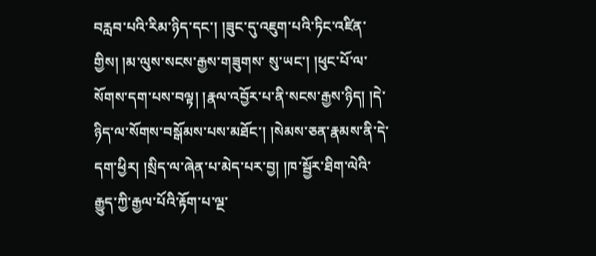བརླབ་པའི་རིམ་ཉིད་དང་། །ཟུང་དུ་འཇུག་པའི་ཏིང་འཛིན་གྱིས། །མ་ལུས་སངས་རྒྱས་གཟུགས་ སུ་ཡང་། །ཕུང་པོ་ལ་སོགས་དག་པས་བལྟ། །རྣལ་འབྱོར་པ་ནི་སངས་རྒྱས་ཉིད། །དེ་ཉིད་ལ་སོགས་བསྒོམས་པས་མཐོང་། །སེམས་ཅན་རྣམས་ནི་དེ་དག་ཕྱིར། །སྲིད་ལ་ཞེན་པ་མེད་པར་བྱ། །ཁ་སྦྱོར་ཐིག་ལེའི་རྒྱུད་ཀྱི་རྒྱལ་པོའི་རྟོག་པ་ལྔ་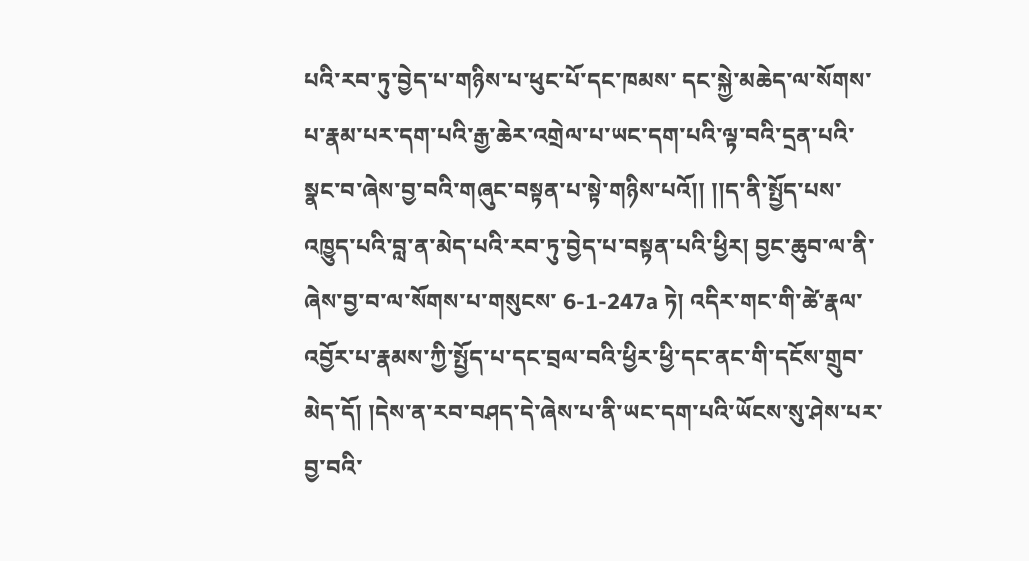པའི་རབ་ཏུ་བྱེད་པ་གཉིས་པ་ཕུང་པོ་དང་ཁམས་ དང་སྐྱེ་མཆེད་ལ་སོགས་པ་རྣམ་པར་དག་པའི་རྒྱ་ཆེར་འགྲེལ་པ་ཡང་དག་པའི་ལྟ་བའི་དྲན་པའི་སྣང་བ་ཞེས་བྱ་བའི་གཞུང་བསྟན་པ་སྟེ་གཉིས་པའོ།། །།ད་ནི་སྤྱོད་པས་འཁྱུད་པའི་བླ་ན་མེད་པའི་རབ་ཏུ་བྱེད་པ་བསྟན་པའི་ཕྱིར། བྱང་ཆུབ་ལ་ནི་ཞེས་བྱ་བ་ལ་སོགས་པ་གསུངས་ 6-1-247a ཏེ། འདིར་གང་གི་ཚེ་རྣལ་འབྱོར་པ་རྣམས་ཀྱི་སྤྱོད་པ་དང་བྲལ་བའི་ཕྱིར་ཕྱི་དང་ནང་གི་དངོས་གྲུབ་མེད་དོ། །དེས་ན་རབ་བཤད་དེ་ཞེས་པ་ནི་ཡང་དག་པའི་ཡོངས་སུ་ཤེས་པར་བྱ་བའི་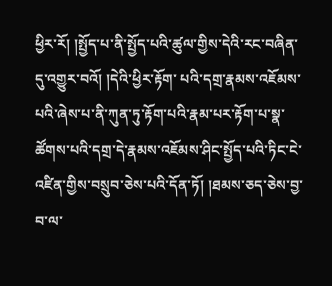ཕྱིར་རོ། །སྤྱོད་པ་ནི་སྤྱོད་པའི་ཚུལ་གྱིས་དེའི་རང་བཞིན་དུ་འགྱུར་བའོ། །དེའི་ཕྱིར་རྟོག་ པའི་དགྲ་རྣམས་འཇོམས་པའི་ཞེས་པ་ནི་ཀུན་ཏུ་རྟོག་པའི་རྣམ་པར་རྟོག་པ་སྣ་ཚོགས་པའི་དགྲ་དེ་རྣམས་འཇོམས་ཤིང་སྤྱོད་པའི་ཏིང་ངེ་འཛིན་གྱིས་བསྲུབ་ཅེས་པའི་དོན་ཏོ། །ཐམས་ཅད་ཅེས་བྱ་བ་ལ་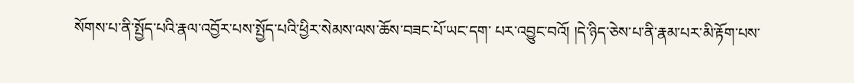སོགས་པ་ནི་སྤྱོད་པའི་རྣལ་འབྱོར་པས་སྤྱོད་པའི་ཕྱིར་སེམས་ལས་ཆོས་བཟང་པོ་ཡང་དག་ པར་འབྱུང་བའོ། །དེ་ཉིད་ཅེས་པ་ནི་རྣམ་པར་མི་རྟོག་པས་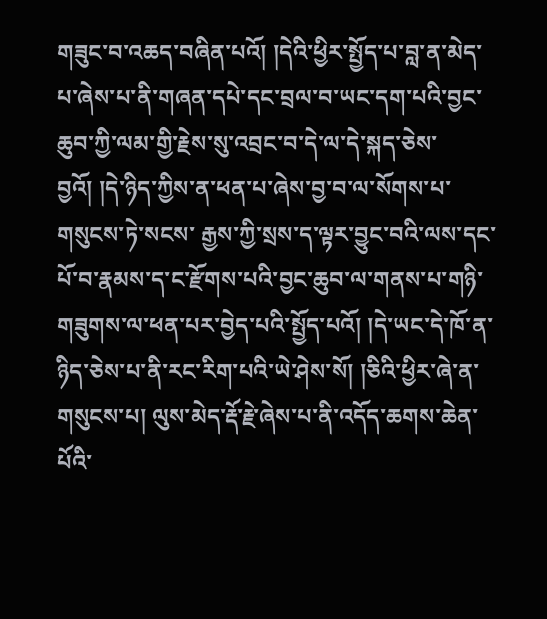གཟུང་བ་འཆད་བཞིན་པའོ། །དེའི་ཕྱིར་སྤྱོད་པ་བླ་ན་མེད་པ་ཞེས་པ་ནི་གཞན་དཔེ་དང་བྲལ་བ་ཡང་དག་པའི་བྱང་ཆུབ་ཀྱི་ལམ་གྱི་རྗེས་སུ་འབྲང་བ་དེ་ལ་དེ་སྐད་ཅེས་བྱའོ། །དེ་ཉིད་ཀྱིས་ན་ཕན་པ་ཞེས་བྱ་བ་ལ་སོགས་པ་གསུངས་ཏེ་སངས་ རྒྱས་ཀྱི་སྲས་ད་ལྟར་བྱུང་བའི་ལས་དང་པོ་བ་རྣམས་ད་ང་རྫོགས་པའི་བྱང་ཆུབ་ལ་གནས་པ་གཉི་གཟུགས་ལ་ཕན་པར་བྱེད་པའི་སྤྱོད་པའོ། །དེ་ཡང་དེ་ཁོ་ན་ཉིད་ཅེས་པ་ནི་རང་རིག་པའི་ཡེ་ཤེས་སོ། །ཅིའི་ཕྱིར་ཞེ་ན་གསུངས་པ། ལུས་མེད་རྡོ་རྗེ་ཞེས་པ་ནི་འདོད་ཆགས་ཆེན་པོའི་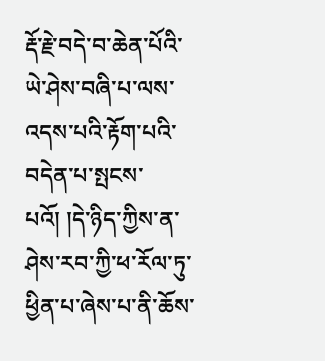རྡོ་རྗེ་བདེ་བ་ཆེན་པོའི་ ཡེ་ཤེས་བཞི་པ་ལས་འདས་པའི་རྟོག་པའི་བདེན་པ་སྤངས་པའོ། །དེ་ཉིད་ཀྱིས་ན་ཤེས་རབ་ཀྱི་ཕ་རོལ་ཏུ་ཕྱིན་པ་ཞེས་པ་ནི་ཆོས་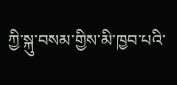ཀྱི་སྐུ་བསམ་གྱིས་མི་ཁྱབ་པའི་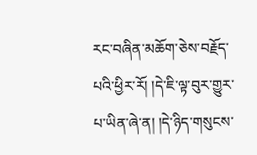རང་བཞིན་མཆོག་ཅེས་བརྗོད་པའི་ཕྱིར་རོ། །དེ་ཇི་ལྟ་བུར་གྱུར་པ་ཡིན་ཞེ་ན། །དེ་ཉིད་གསུངས་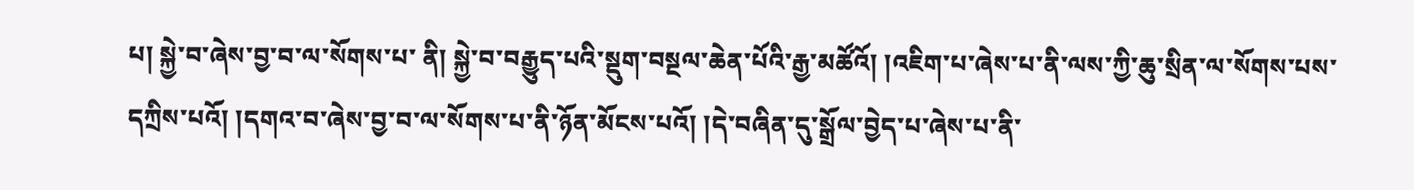པ། སྐྱེ་བ་ཞེས་བྱ་བ་ལ་སོགས་པ་ ནི། སྐྱེ་བ་བརྒྱུད་པའི་སྡུག་བསྔལ་ཆེན་པོའི་རྒྱ་མཚོའོ། །འཇིག་པ་ཞེས་པ་ནི་ལས་ཀྱི་ཆུ་སྲིན་ལ་སོགས་པས་དཀྲིས་པའོ། །དགའ་བ་ཞེས་བྱ་བ་ལ་སོགས་པ་ནི་ཉོན་མོངས་པའོ། །དེ་བཞིན་དུ་སྒྲོལ་བྱེད་པ་ཞེས་པ་ནི་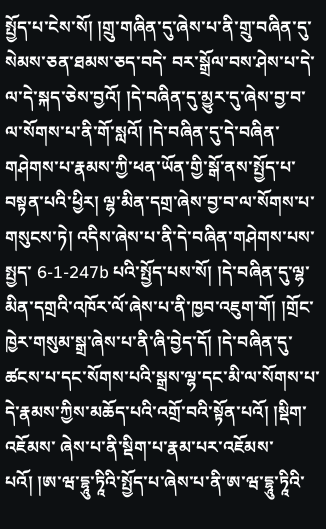སྤྱོད་པ་ངེས་སོ། །གྲུ་གཞིན་དུ་ཞེས་པ་ནི་གྲུ་བཞིན་དུ་སེམས་ཅན་ཐམས་ཅད་བདེ་ བར་སྒྲོལ་བས་ཤེས་པ་དེ་ལ་དེ་སྐད་ཅེས་བྱའོ། །དེ་བཞིན་དུ་མྱུར་དུ་ཞེས་བྱ་བ་ལ་སོགས་པ་ནི་གོ་སླའོ། །དེ་བཞིན་དུ་དེ་བཞིན་གཤེགས་པ་རྣམས་ཀྱི་ཕན་ཡོན་གྱི་སྒོ་ནས་སྤྱོད་པ་བསྟན་པའི་ཕྱིར། ལྷ་མིན་དགྲ་ཞེས་བྱ་བ་ལ་སོགས་པ་གསུངས་ཏེ། འདིས་ཞེས་པ་ནི་དེ་བཞིན་གཤེགས་པས་སྤྱད་ 6-1-247b པའི་སྤྱོད་པས་སོ། །དེ་བཞིན་དུ་ལྷ་མིན་དགྲའི་འཁོར་ལོ་ཞེས་པ་ནི་ཁྱབ་འཇུག་གོ། །གྲོང་ཁྱེར་གསུམ་སྒྲ་ཞེས་པ་ནི་ཞི་བྱེད་དོ། །དེ་བཞིན་དུ་ཚངས་པ་དང་སོགས་པའི་སྒྲས་ལྷ་དང་མི་ལ་སོགས་པ་དེ་རྣམས་ཀྱིས་མཆོད་པའི་འགྲོ་བའི་སྟོན་པའོ། །སྡིག་འཇོམས་ ཞེས་པ་ནི་སྡིག་པ་རྣམ་པར་འཇོམས་པའོ། །ཨ་ཝ་དྷཱུ་ཏཱིའི་སྤྱོད་པ་ཞེས་པ་ནི་ཨ་ཝ་དྷཱུ་ཏཱིའི་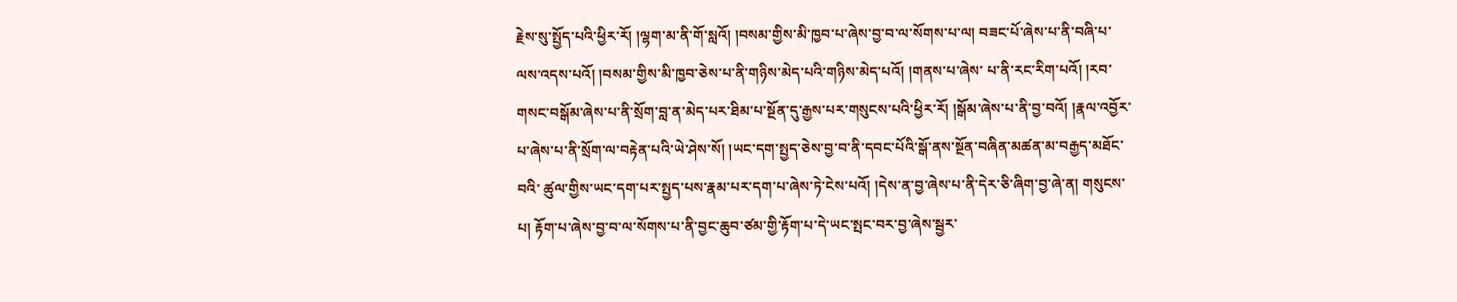རྗེས་སུ་སྤྱོད་པའི་ཕྱིར་རོ། །ལྷག་མ་ནི་གོ་སླའོ། །བསམ་གྱིས་མི་ཁྱབ་པ་ཞེས་བྱ་བ་ལ་སོགས་པ་ལ། བཟང་པོ་ཞེས་པ་ནི་བཞི་པ་ལས་འདས་པའོ། །བསམ་གྱིས་མི་ཁྱབ་ཅེས་པ་ནི་གཉིས་མེད་པའི་གཉིས་མེད་པའོ། །གནས་པ་ཞེས་ པ་ནི་རང་རིག་པའོ། །རབ་གསང་བསྒོམ་ཞེས་པ་ནི་སྲོག་བླ་ན་མེད་པར་ཐིམ་པ་སྔོན་དུ་རྒྱས་པར་གསུངས་པའི་ཕྱིར་རོ། །སྒོམ་ཞེས་པ་ནི་བྱ་བའོ། །རྣལ་འབྱོར་པ་ཞེས་པ་ནི་སྲོག་ལ་བརྟེན་པའི་ཡེ་ཤེས་སོ། །ཡང་དག་སྤྱད་ཅེས་བྱ་བ་ནི་དབང་པོའི་སྒོ་ནས་སྔོན་བཞིན་མཚན་མ་བརྒྱད་མཐོང་བའི་ ཚུལ་གྱིས་ཡང་དག་པར་སྤྱད་པས་རྣམ་པར་དག་པ་ཞེས་ཏེ་ངེས་པའོ། །དེས་ན་བྱ་ཞེས་པ་ནི་དེར་ཅི་ཞིག་བྱ་ཞེ་ན། གསུངས་པ། རྟོག་པ་ཞེས་བྱ་བ་ལ་སོགས་པ་ནི་བྱང་ཆུབ་ཙམ་གྱི་རྟོག་པ་དེ་ཡང་སྤང་བར་བྱ་ཞེས་སྦྱར་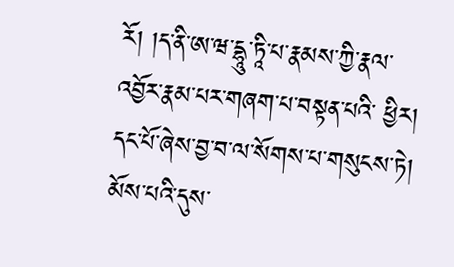རོ། །ད་ནི་ཨ་ཝ་དྷཱུ་ཏཱི་པ་རྣམས་ཀྱི་རྣལ་འབྱོར་རྣམ་པར་གཞག་པ་བསྟན་པའི་ ཕྱིར། དང་པོ་ཞེས་བྱ་བ་ལ་སོགས་པ་གསུངས་ཏེ། མོས་པའི་དུས་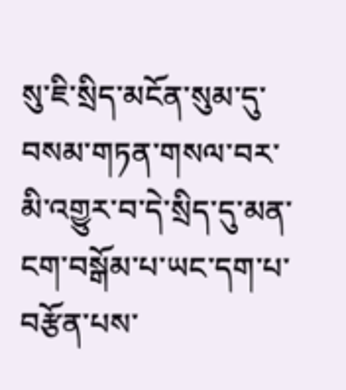སུ་ཇི་སྲིད་མངོན་སུམ་དུ་བསམ་གཏན་གསལ་བར་མི་འགྱུར་བ་དེ་སྲིད་དུ་མན་ངག་བསྒོམ་པ་ཡང་དག་པ་བརྩོན་པས་